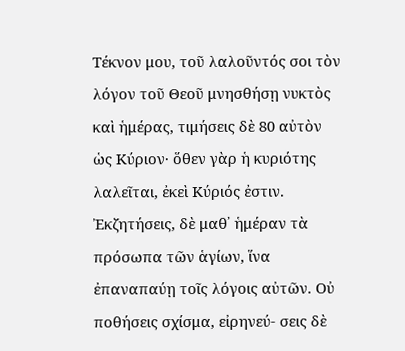Τέκνον μου, τοῦ λαλοῦντός σοι τὸν λόγον τοῦ Θεοῦ μνησθήσῃ νυκτὸς καὶ ἡμέρας, τιμήσεις δὲ 80 αὐτὸν ὡς Κύριον· ὅθεν γὰρ ἡ κυριότης λαλεῖται, ἐκεὶ Κύριός ἐστιν. Ἐκζητήσεις, δὲ μαθ᾿ ἡμέραν τὰ πρόσωπα τῶν ἁγίων, ἵνα ἐπαναπαύῃ τοῖς λόγοις αὐτῶν. Οὐ ποθήσεις σχίσμα, εἰρηνεύ- σεις δὲ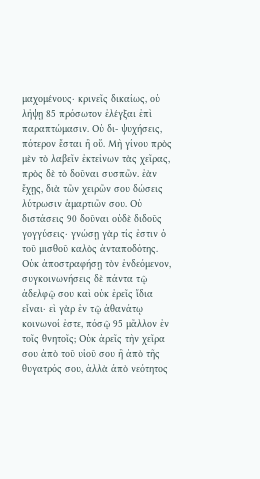μαχομένους· κρινεῖς δικαίως, οὐ λἠψῃ 85 πρόσωτον ἐλέγξαι ἐπὶ παραπτώμασιν. Οὐ δι- ψυχήσεις, πότερον ἔσται ἢ οὔ. Μὴ γίνου πρὸς μὲν τὸ λαβεῖν ἐκτεἰνων τὰς χεῖρας, πρὸς δὲ τὸ δοῦναι συσπῶν. ἐὰν ἔχῃς, διὰ τῶν χειρῶν σου δώσεις λύτρωσιν ἁμαρτιῶν σου. Οὐ διστάσεις 90 δοῦναι οὐδὲ διδοῦς γογγύσεις· γνώσῃ γὰρ τίς ἐστιν ὁ τοῦ μισθοῦ καλὸς ἀνταποδότης. Οὐκ ἀποστραφήσῃ τὸν ἐνδεόμενον, συγκοινωνήσεις δὲ πάντα τῷ ἀδελφῷ σου καὶ οὐκ ἐρεῖς ἴδια εἶναι· εὶ γὰρ ἐν τῷ ἀθανάτῳ κοινωνοί ἐστε, πόσῷ 95 μᾶλλον ἐν τοῖς θνητοῖς; Οὐκ ἀρεῖς τὴν χεῖρα σου ἀπὸ τοῦ υἱοῦ σου ἢ ἀπὸ τῆς θυγατρός σου, ἀλλὰ άπὸ νεότητος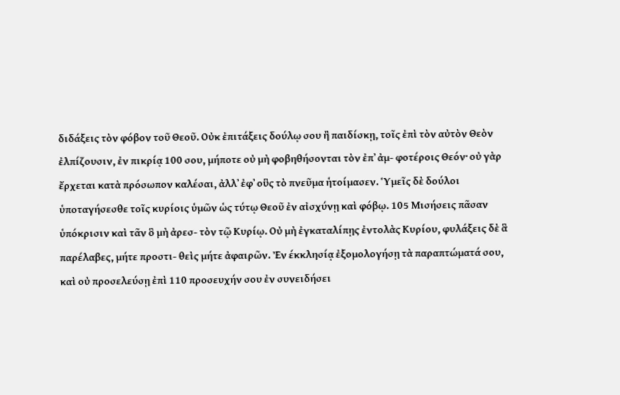διδάξεις τὸν φόβον τοῦ Θεοῦ. Οὐκ ἐπιτάξεις δούλῳ σου ἢ παιδίσκῃ, τοῖς ἐπὶ τὸν αὐτὸν Θεὸν ἐλπίζουσιν, ἐν πικρίᾳ 100 σου, μήποτε οὐ μὴ φοβηθήσονται τὸν ἐπ᾿ ἀμ- φοτέροις Θεόν· οὐ γὰρ ἔρχεται κατὰ πρόσωπον καλέσαι, ἀλλ᾿ ἐφ᾿ οὓς τὸ πνεῦμα ἡτοίμασεν. Ὑμεῖς δὲ δούλοι ὑποταγήσεσθε τοῖς κυρίοις ὑμῶν ὡς τύτῳ Θεοῦ ἐν αἰσχύνῃ καὶ φόβῳ. 105 Μισήσεις πᾶσαν ὑπόκρισιν καὶ τᾶν ὃ μὴ ἀρεσ- τὸν τῷ Κυρίῳ. Οὐ μὴ ἐγκαταλίπῃς ἐντολὰς Κυρίου, φυλάξεις δὲ ἃ παρέλαβες, μήτε προστι- θεὶς μήτε ἀφαιρῶν. Ἐν έκκλησίᾳ ἐξομολογήσῃ τὰ παραπτώματά σου, καὶ οὐ προσελεύσῃ ἐπὶ 110 προσευχήν σου ἐν συνειδήσει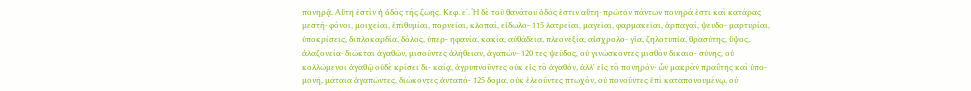πονηρᾷ. Αὕτη ἐστὶν ἡ ὁδὸς τὴς ζωῆς. Κεφ. ε΄. Ἡ δὲ τοῦ θανάτου ὁδός ἐστιν αὕτη· πρῶτον πάντων πονηρά ἐστι καὶ κατάρας μεστή· φόνοι, μοιχεῖαι, ἐπιθυμίαι, πορνεῖαι, κλοπαί, εἰδωλο- 115 λατρεῖαι, μαγεῖαι, φαρμακεῖαι, ἁρπαγαί, ψευδο- μαρτυρίαι, ὑποκρίσεις, διπλοκαρδία, δόλος, ὑπερ- ηφανία, κακία, αὐθάδεια, πλεονεξία, αἰσχρολο- γἰα, ζηλοτυπία, θρασύτης, ὕψος, ἀλαζονεία· διῶκται ἀγαθῶν, μισοῦντες ἀλήθειαν, ἀγαπῶν- 120 τες ψεῦδος, οὐ γινώσκοντες μισθὸν δικαιο- σύνης, οὐ κολλῶμενοι ἀγαθῷ οὐδὲ κρίσει δι- καίᾳ, ἀγρυπνοῦντες οὐκ εἰς τὸ ἀγαθόν, ἀλλ᾿ εἰς τὸ πονηρόν· ὧν μακρὰν πραΰτης καὶ ὑπο- μονή, μάταια ἀγαπῶντες, διώκοντες ἀνταπό- 125 δομα, οὐκ ἐλεοῦντες πτωχόν, οὐ πονοῦντες ἐπὶ καταπονουμένῳ, οὐ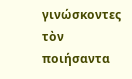γινώσκοντες τὸν ποιήσαντα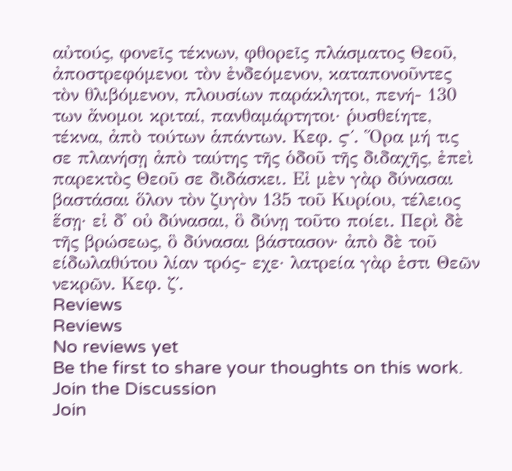αὐτούς, φονεῖς τέκνων, φθορεῖς πλάσματος Θεοῦ, ἀποστρεφόμενοι τὸν ἐνδεόμενον, καταπονοῦντες τὸν θλιβόμενον, πλουσίων παράκλητοι, πενή- 130 των ἄνομοι κριταί, πανθαμάρτητοι· ῥυσθείητε, τέκνα, ἀπὸ τούτων ἁπάντων. Κεφ. ϛ΄. Ὅρα μή τις σε πλανήσῃ ἀπὸ ταύτης τῆς ὁδοῦ τῆς διδαχῆς, ἐπεὶ παρεκτὸς Θεοῦ σε διδάσκει. Εἰ μὲν γὰρ δύνασαι βαστάσαι ὅλον τὸν ζυγὸν 135 τοῦ Κυρίου, τέλειος ἕσῃ· εἰ δ᾿ οὐ δύνασαι, ὃ δύνῃ τοῦτο ποίει. Περὶ δὲ τῆς βρώσεως, ὃ δύνασαι βάστασον· ἀπὸ δὲ τοῦ είδωλαθύτου λίαν τρός- εχε· λατρεία γὰρ ἐστι Θεῶν νεκρῶν. Κεφ. ζ΄.
Reviews
Reviews
No reviews yet
Be the first to share your thoughts on this work.
Join the Discussion
Join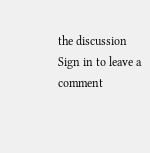the discussion
Sign in to leave a comment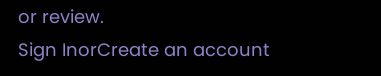or review.
Sign InorCreate an account